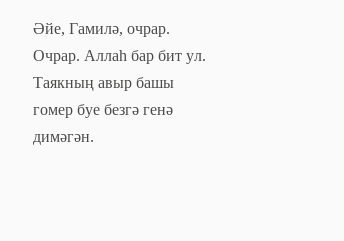Әйе, Гамилә, очрар. Очрар. Аллаһ бар бит ул. Таякның авыр башы гомер буе безгә генә димәгән.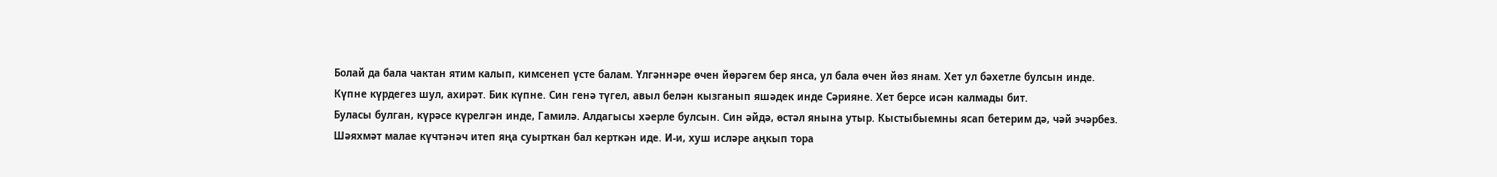Болай да бала чактан ятим калып, кимсенеп үсте балам. Үлгәннәре өчен йөрәгем бер янса, ул бала өчен йөз янам. Хет ул бәхетле булсын инде.
Күпне күрдегез шул, ахирәт. Бик күпне. Син генә түгел, авыл белән кызганып яшәдек инде Сәрияне. Хет берсе исән калмады бит.
Буласы булган, күрәсе күрелгән инде, Гамилә. Алдагысы хәерле булсын. Син әйдә, өстәл янына утыр. Кыстыбыемны ясап бетерим дә, чәй эчәрбез. Шәяхмәт малае күчтәнәч итеп яңа суырткан бал керткән иде. И-и, хуш исләре аңкып тора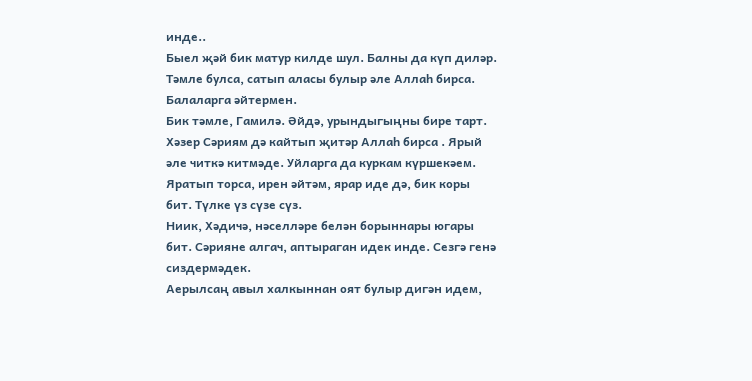инде..
Быел җәй бик матур килде шул. Балны да күп диләр. Тәмле булса, сатып аласы булыр әле Аллаһ бирса. Балаларга әйтермен.
Бик тәмле, Гамилә. Әйдә, урындыгыңны бире тарт. Хәзер Сәриям дә кайтып җитәр Аллаһ бирса . Ярый әле читкә китмәде. Уйларга да куркам күршекәем. Яратып торса, ирен әйтәм, ярар иде дә, бик коры бит. Түлке үз сүзе сүз.
Ниик, Хәдичә, нәселләре белән борыннары югары бит. Сәрияне алгач, аптыраган идек инде. Сезгә генә сиздермәдек.
Аерылсаң авыл халкыннан оят булыр дигән идем,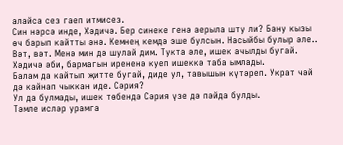алайса сез гаеп итмисез.
Син нәрсә инде, Хәдичә. Бер синеке генә аерыла шту ли? Бану кызы өч барып кайтты әнә. Кемнең кемдә эше булсын. Насыйбы булыр әле..
Вәт, вәт. Менә мин дә шулай дим. Тукта әле, ишек ачылды бугай.
Хәдичә әби, бармагын ирененә куеп ишеккә таба ымлады.
Балам да кайтып җитте бугай, диде ул, тавышын күтәреп. Украт чәй дә кайнап чыккан иде. Сәрия?
Ул да булмады, ишек төбендә Сәрия үзе дә пәйда булды.
Тәмле исләр урамга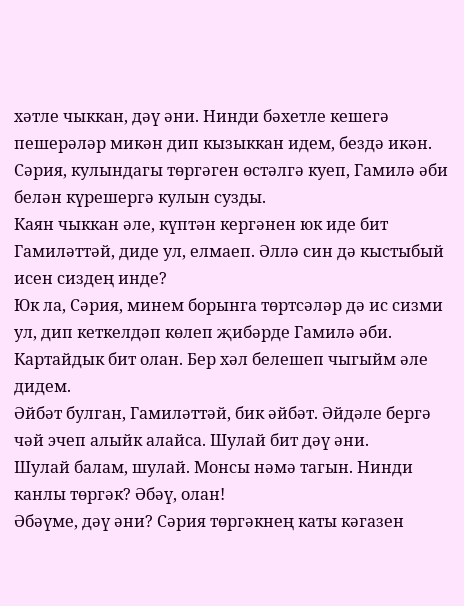хәтле чыккан, дәү әни. Нинди бәхетле кешегә пешерәләр микән дип кызыккан идем, бездә икән. Сәрия, кулындагы төргәген өстәлгә куеп, Гамилә әби белән күрешергә кулын сузды.
Каян чыккан әле, күптән кергәнен юк иде бит Гамиләттәй, диде ул, елмаеп. Әллә син дә кыстыбый исен сиздең инде?
Юк ла, Сәрия, минем борынга төртсәләр дә ис сизми ул, дип кеткелдәп көлеп җибәрде Гамилә әби. Картайдык бит олан. Бер хәл белешеп чыгыйм әле дидем.
Әйбәт булган, Гамиләттәй, бик әйбәт. Әйдәле бергә чәй эчеп алыйк алайса. Шулай бит дәү әни.
Шулай балам, шулай. Монсы нәмә тагын. Нинди канлы төргәк? Әбәү, олан!
Әбәүме, дәү әни? Сәрия төргәкнең каты кәгазен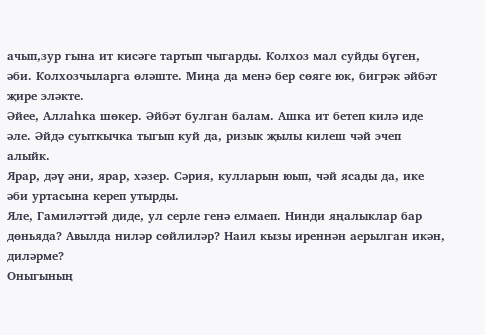ачып,зур гына ит кисәге тартып чыгарды. Колхоз мал суйды бүген, әби. Колхозчыларга өләште. Миңа да менә бер сөяге юк, бигрәк әйбәт җире эләкте.
Әйее, Аллаһка шөкер. Әйбәт булган балам. Ашка ит бетеп килә иде әле. Әйдә суыткычка тыгып куй да, ризык җылы килеш чәй эчеп алыйк.
Ярар, дәү әни, ярар, хәзер. Сәрия, кулларын юып, чәй ясады да, ике әби уртасына кереп утырды.
Яле, Гамиләттәй диде, ул серле генә елмаеп. Нинди яңалыклар бар дөньяда? Авылда ниләр сөйлиләр? Наил кызы иреннән аерылган икән, диләрме?
Оныгының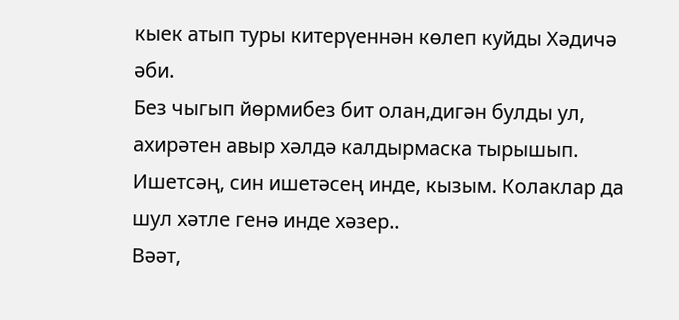кыек атып туры китерүеннән көлеп куйды Хәдичә әби.
Без чыгып йөрмибез бит олан,дигән булды ул, ахирәтен авыр хәлдә калдырмаска тырышып. Ишетсәң, син ишетәсең инде, кызым. Колаклар да шул хәтле генә инде хәзер..
Вәәт,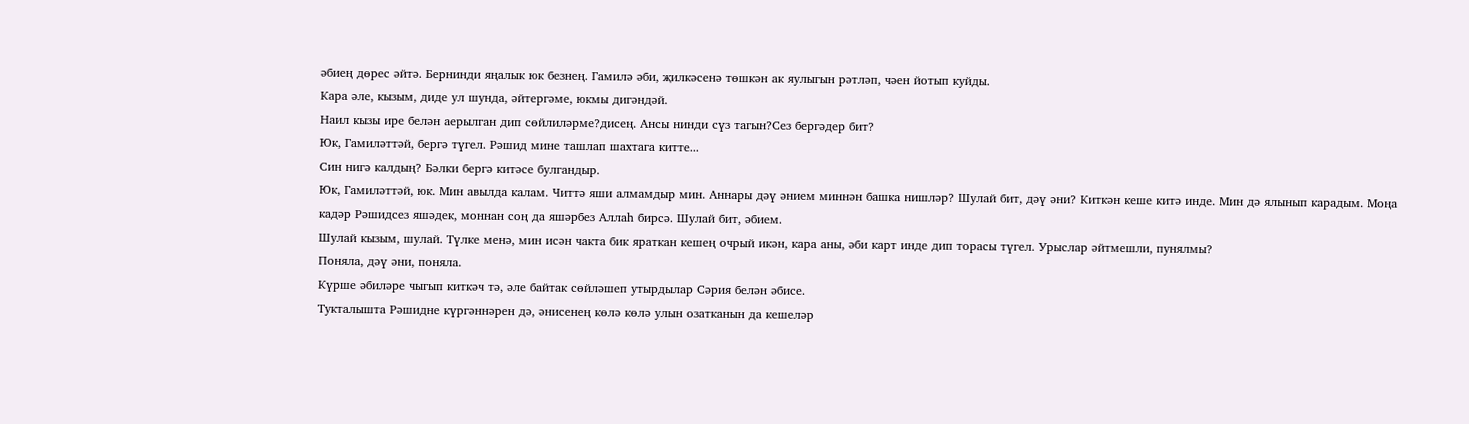әбиең дөрес әйтә. Бернинди яңалык юк безнең. Гамилә әби, җилкәсенә төшкән ак яулыгын рәтләп, чәен йотып куйды.
Кара әле, кызым, диде ул шунда, әйтергәме, юкмы дигәндәй.
Наил кызы ире белән аерылган дип сөйлиләрме?дисең. Ансы нинди сүз тагын?Сез бергәдер бит?
Юк, Гамиләттәй, бергә түгел. Рәшид мине ташлап шахтага китте...
Син нигә калдың? Бәлки бергә китәсе булгандыр.
Юк, Гамиләттәй, юк. Мин авылда калам. Читтә яши алмамдыр мин. Аннары дәү әнием миннән башка нишләр? Шулай бит, дәү әни? Киткән кеше китә инде. Мин дә ялынып карадым. Моңа кадәр Рәшидсез яшәдек, моннан соң да яшәрбез Аллаһ бирсә. Шулай бит, әбием.
Шулай кызым, шулай. Түлке менә, мин исән чакта бик яраткан кешең очрый икән, кара аны, әби карт инде дип торасы түгел. Урыслар әйтмешли, пунялмы?
Поняла, дәү әни, поняла.
Күрше әбиләре чыгып киткәч тә, әле байтак сөйләшеп утырдылар Сәрия белән әбисе.
Тукталышта Рәшидне күргәннәрен дә, әнисенең көлә көлә улын озатканын да кешеләр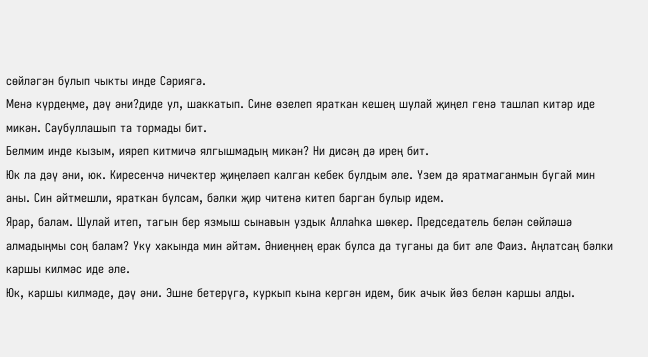сөйләгән булып чыкты инде Сәриягә.
Менә күрдеңме, дәү әни?диде ул, шаккатып. Сине өзелеп яраткан кешең шулай җиңел генә ташлап китәр иде микән. Саубуллашып та тормады бит.
Белмим инде кызым, ияреп китмичә ялгышмадың микән? Ни дисәң дә ирең бит.
Юк ла дәү әни, юк. Киресенчә ничектер җиңеләеп калган кебек булдым әле. Үзем дә яратмаганмын бугай мин аны. Син әйтмешли, яраткан булсам, бәлки җир читенә китеп барган булыр идем.
Ярар, балам. Шулай итеп, тагын бер язмыш сынавын уздык Аллаһка шөкер. Председатель белән сөйләшә алмадыңмы соң балам? Уку хакында мин әйтәм. Әниеңнең ерак булса да туганы да бит әле Фаиз. Аңлатсаң бәлки каршы килмәс иде әле.
Юк, каршы килмәде, дәү әни. Эшне бетерүгә, куркып кына кергән идем, бик ачык йөз белән каршы алды.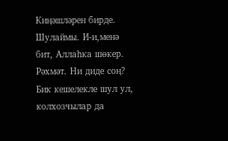Киңәшләрен бирде.
Шулаймы. И-и,менә бит, Аллаһка шөкер. Рәхмәт. Ни диде соң? Бик кешелекле шул ул, колхозчылар да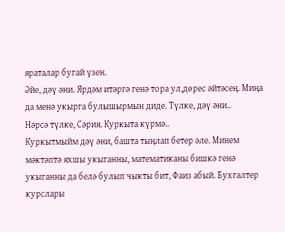яраталар бугай үзен.
Әйе, дәү әни. Ярдәм итәргә генә тора ул,дөрес әйтәсең. Миңа да менә укырга булышырмын диде. Түлке, дәү әни..
Нәрсә түлке, Сәрия. Куркыта күрмә..
Куркытмыйм дәү әни, башта тыңлап бетер әле. Минем мәктәптә яхшы укыганны, математиканы бишкә генә укыганны да белә булып чыкты бит, Фаиз абый. Бухгалтер курслары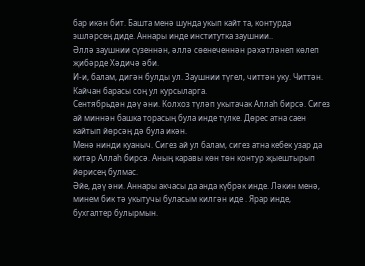бар икән бит. Башта менә шунда укып кайт та, контурда эшләрсең диде. Аннары инде институтка заушнии..
Әллә заушнии сүзеннән, әллә сөенеченнән рәхәтләнеп көлеп җибәрде Хәдичә әби.
И-и, балам, дигән булды ул. Заушнии түгел, читтән уку. Читтән. Кайчан барасы соң ул курсыларга.
Сентябрьдән дәү әни. Колхоз түләп укытачак Аллаһ бирсә. Сигез ай миннән башка торасың була инде түлке. Дөрес атна саен кайтып йөрсәң дә була икән.
Менә нинди куаныч. Сигез ай ул балам, сигез атна кебек узар да китәр Аллаһ бирсә. Аның каравы көн төн контур җыештырып йөрисең булмас.
Әйе, дәү әни. Аннары акчасы да анда күбрәк инде. Ләкин менә, минем бик тә укытучы буласым килгән иде . Ярар инде, бухгалтер булырмын.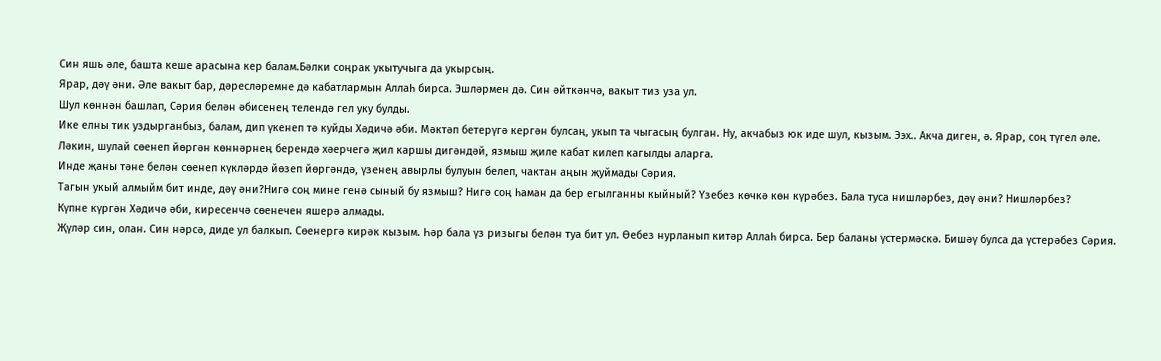Син яшь әле, башта кеше арасына кер балам.Бәлки соңрак укытучыга да укырсың.
Ярар, дәү әни. Әле вакыт бар, дәресләремне дә кабатлармын Аллаһ бирса. Эшләрмен дә. Син әйткәнчә, вакыт тиз уза ул.
Шул көннән башлап, Сәрия белән әбисенең телендә гел уку булды.
Ике елны тик уздырганбыз, балам, дип үкенеп тә куйды Хәдичә әби. Мәктәп бетерүгә кергән булсаң, укып та чыгасың булган. Ну, акчабыз юк иде шул, кызым. Ээх.. Акча диген, ә. Ярар, соң түгел әле.
Ләкин, шулай сөенеп йөргән көннәрнең берендә хәерчегә җил каршы дигәндәй, язмыш җиле кабат килеп кагылды аларга.
Инде җаны тәне белән сөенеп күкләрдә йөзеп йөргәндә, үзенең авырлы булуын белеп, чактан аңын җуймады Сәрия.
Тагын укый алмыйм бит инде, дәү әни?Нигә соң мине генә сыный бу язмыш? Нигә соң һаман да бер егылганны кыйный? Үзебез көчкә көн күрәбез. Бала туса нишләрбез, дәү әни? Нишләрбез?
Күпне күргән Хәдичә әби, киресенчә сөенечен яшерә алмады.
Җүләр син, олан. Син нәрсә, диде ул балкып. Сөенергә кирәк кызым. Һәр бала үз ризыгы белән туа бит ул. Өебез нурланып китәр Аллаһ бирса. Бер баланы үстермәскә. Бишәү булса да үстерәбез Сәрия.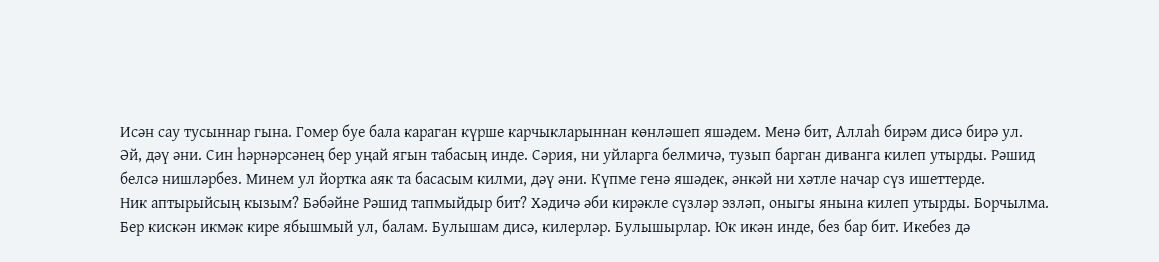Исән сау тусыннар гына. Гомер буе бала караган күрше карчыкларыннан көнләшеп яшәдем. Менә бит, Аллаһ бирәм дисә бирә ул.
Әй, дәү әни. Син һәрнәрсәнең бер уңай ягын табасың инде. Сәрия, ни уйларга белмичә, тузып барган диванга килеп утырды. Рәшид белсә нишләрбез. Минем ул йортка аяк та басасым килми, дәү әни. Күпме генә яшәдек, әнкәй ни хәтле начар сүз ишеттерде.
Ник аптырыйсың кызым? Бәбәйне Рәшид тапмыйдыр бит? Хәдичә әби кирәкле сүзләр эзләп, оныгы янына килеп утырды. Борчылма. Бер кискән икмәк кире ябышмый ул, балам. Булышам дисә, килерләр. Булышырлар. Юк икән инде, без бар бит. Икебез дә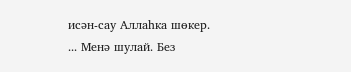исән-сау Аллаһка шөкер.
... Менә шулай. Без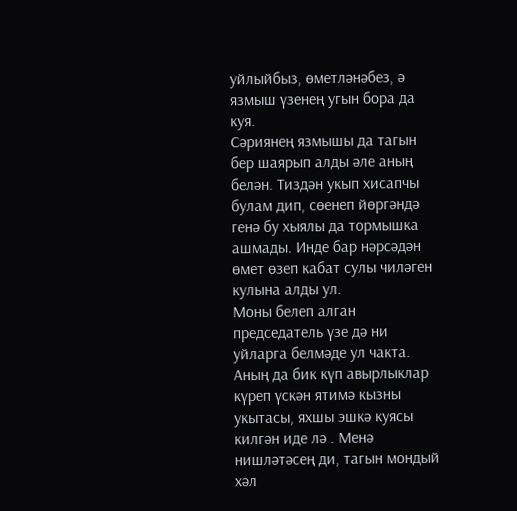уйлыйбыз, өметләнәбез, ә язмыш үзенең угын бора да куя.
Сәриянең язмышы да тагын бер шаярып алды әле аның белән. Тиздән укып хисапчы булам дип, сөенеп йөргәндә генә бу хыялы да тормышка ашмады. Инде бар нәрсәдән өмет өзеп кабат сулы чиләген кулына алды ул.
Моны белеп алган председатель үзе дә ни уйларга белмәде ул чакта. Аның да бик күп авырлыклар күреп үскән ятимә кызны укытасы, яхшы эшкә куясы килгән иде лә . Менә нишләтәсең ди, тагын мондый хәл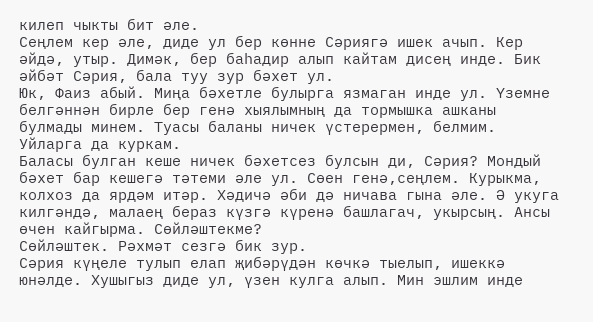килеп чыкты бит әле.
Сеңлем кер әле, диде ул бер көнне Сәриягә ишек ачып. Кер әйдә, утыр. Димәк, бер баһадир алып кайтам дисең инде. Бик әйбәт Сәрия, бала туу зур бәхет ул.
Юк, Фаиз абый. Миңа бәхетле булырга язмаган инде ул. Үземне белгәннән бирле бер генә хыялымның да тормышка ашканы булмады минем. Туасы баланы ничек үстерермен, белмим. Уйларга да куркам.
Баласы булган кеше ничек бәхетсез булсын ди, Сәрия? Мондый бәхет бар кешегә тәтеми әле ул. Сөен генә,сеңлем. Курыкма, колхоз да ярдәм итәр. Хәдичә әби дә ничава гына әле. Ә укуга килгәндә, малаең бераз күзгә күренә башлагач, укырсың. Ансы өчен кайгырма. Сөйләштекме?
Сөйләштек. Рәхмәт сезгә бик зур.
Сәрия күңеле тулып елап җибәрүдән көчкә тыелып, ишеккә юнәлде. Хушыгыз диде ул, үзен кулга алып. Мин эшлим инде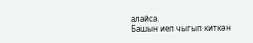алайса.
Башын иеп чыгып киткән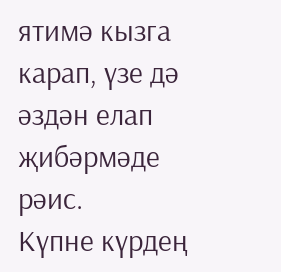ятимә кызга карап, үзе дә әздән елап җибәрмәде рәис.
Күпне күрдең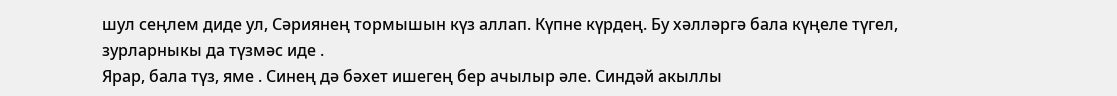шул сеңлем диде ул, Сәриянең тормышын күз аллап. Күпне күрдең. Бу хәлләргә бала күңеле түгел, зурларныкы да түзмәс иде .
Ярар, бала түз, яме . Синең дә бәхет ишегең бер ачылыр әле. Синдәй акыллы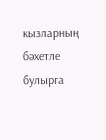кызларның бәхетле булырга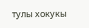тулы хокукы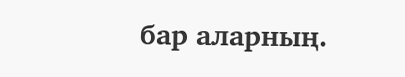бар аларның.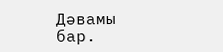Дәвамы бар.